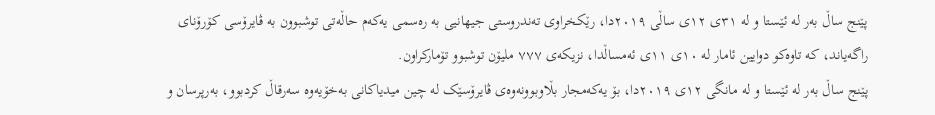پێنج ساڵ بەر لە ئێستا و لە ٣١ی ١٢ی ساڵی ٢٠١٩دا، رێکخراوی تەندروستی جیهانیی بە رەسمی یەکەم حاڵەتی توشبوون بە ڤایرۆسی کۆرۆنای راگەیاند، کە تاوەکو دوایین ئامار لە ١٠ی ١١ی ئەمساڵدا، نزیکەی ٧٧٧ ملیۆن توشبوو تۆمارکراون.
پێنج ساڵ بەر لە ئێستا و لە مانگی ١٢ی ٢٠١٩دا، بۆ یەکەمجار بڵاوبوونەوەی ڤایرۆسێک لە چین میدیاکانی بەخۆیەوە سەرقاڵ کردبوو، بەرپرسان و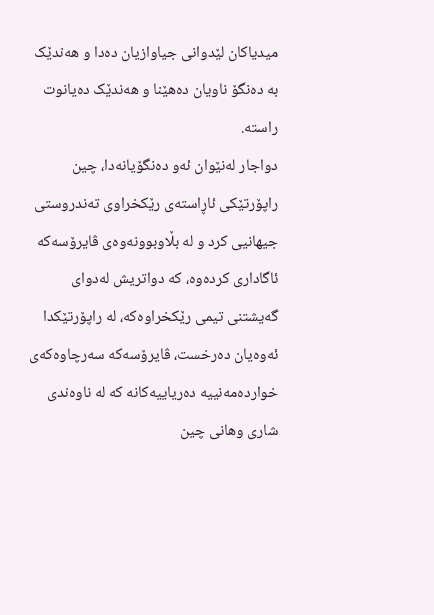میدیاکان لێدوانی جیاوازیان دەدا و هەندێک بە دەنگۆ ناویان دەهێنا و هەندێک دەیانوت راستە.
دواجار لەنێوان ئەو دەنگۆیانەدا، چین راپۆرتێکی ئاڕاستەی رێکخراوی تەندروستی جیهانیی کرد و لە بڵاوبوونەوەی ڤایرۆسەکە ئاگاداری کردەوە، کە دواتریش لەدوای گەیشتنی تیمی رێکخراوەکە، لە راپۆرتێکدا ئەوەیان دەرخست، ڤایرۆسەکە سەرچاوەکەی خواردەمەنییە دەریاییەکانە کە لە ناوەندی شاری وهانی چین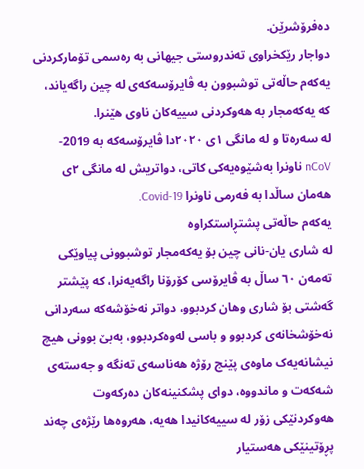دەفرۆشرێن.
دواجار رێکخراوی تەندروستی جیهانی بە رەسمی تۆمارکردنی یەکەم حاڵەتی توشبوون بە ڤایرۆسەکەی لە چین راگەیاند، کە یەکەمجار بە هەوکردنی سییەکان ناوی هێنرا.
لە سەرەتا و لە مانگی ١ی ٢٠٢٠دا ڤایرۆسەکە بە 2019-nCoV ناونرا بەشێوەیەکی کاتی، دواتریش لە مانگی ٢ی هەمان ساڵدا بە فەرمی ناونرا Covid-19.
یەکەم حاڵەتی پشتڕاستکراوە
لە شاری یان-نانی چین بۆ یەکەمجار توشبوونی پیاوێکی تەمەن ٦٠ ساڵ بە ڤایرۆسی کۆرۆنا راگەیەنرا، کە پێشتر گەشتی بۆ شاری وهان کردبوو، دواتر نەخۆشەکە سەردانی نەخۆشخانەی کردبوو و باسی لەوەکردبوو، بەبێ بوونی هیچ نیشانەیەک ماوەی پێنج رۆژە هەناسەی تەنگە و جەستەی شەکەت و ماندووە، دوای پشکنینەکان دەرکەوت هەوکردنێکی زۆر لە سییەکانیدا هەیە، هەروەها رێژەی چەند پڕۆتینێکی هەستیار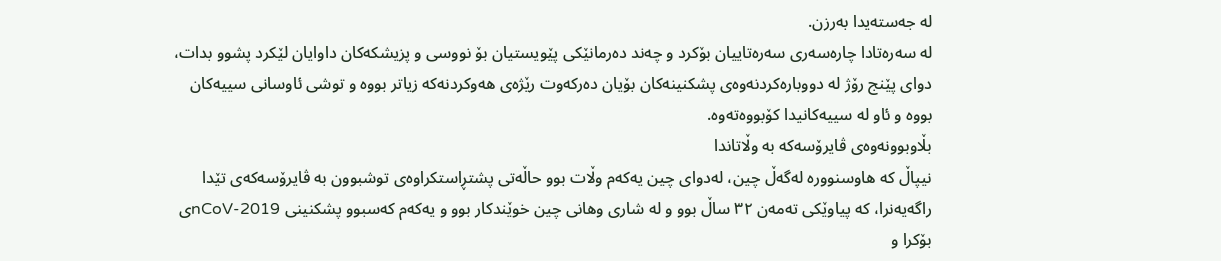لە جەستەیدا بەرزن.
لە سەرەتادا چارەسەری سەرەتاییان بۆکرد و چەند دەرمانێکی پێویستیان بۆ نووسی و پزیشکەکان داوایان لێکرد پشوو بدات، دوای پێنج رۆژ لە دووبارەکردنەوەی پشکنینەکان بۆیان دەرکەوت رێژەی هەوکردنەکە زیاتر بووە و توشی ئاوسانی سییەکان بووە و ئاو لە سییەکانیدا کۆبووەتەوە.
بڵاوبوونەوەی ڤایرۆسەکە بە وڵاتاندا
نیپاڵ کە هاوسنوورە لەگەڵ چین، لەدوای چین یەکەم وڵات بوو حاڵەتی پشتڕاستکراوەی توشبوون بە ڤایرۆسەکەی تێدا راگەیەنرا، کە پیاوێکی تەمەن ٣٢ ساڵ بوو و لە شاری وهانی چین خوێندکار بوو و یەکەم کەسبوو پشکنینی 2019-nCoVی بۆکرا و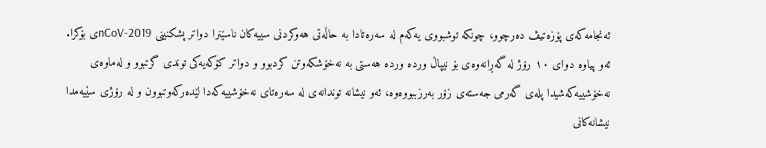ئەنجامەکەی پۆزەتیڤ دەرچوو، چونکە توشبووی یەکەم لە سەرەتادا بە حاڵەتی هەوکردنی سییەکان ناسێنرا دواتر پشکنینی 2019-nCoVی بۆکرا.
ئەو پیاوە دوای ١٠ رۆژ لە گەڕانەوەی بۆ نیپاڵ وردە وردە هەستی بە نەخۆشکەوتن کردبوو و دواتر کۆکەیەکی توندی گرتبوو و لەماوەی نەخۆشییەکەشیدا پلەی گەرمی جەستەی زۆر بەرزببووەوە، ئەو نیشانە توندانەی لە سەرەتای نەخۆشییەکەدا لێدەرکەوتبوون و لە رۆژی سێیەمدا نیشانەکانی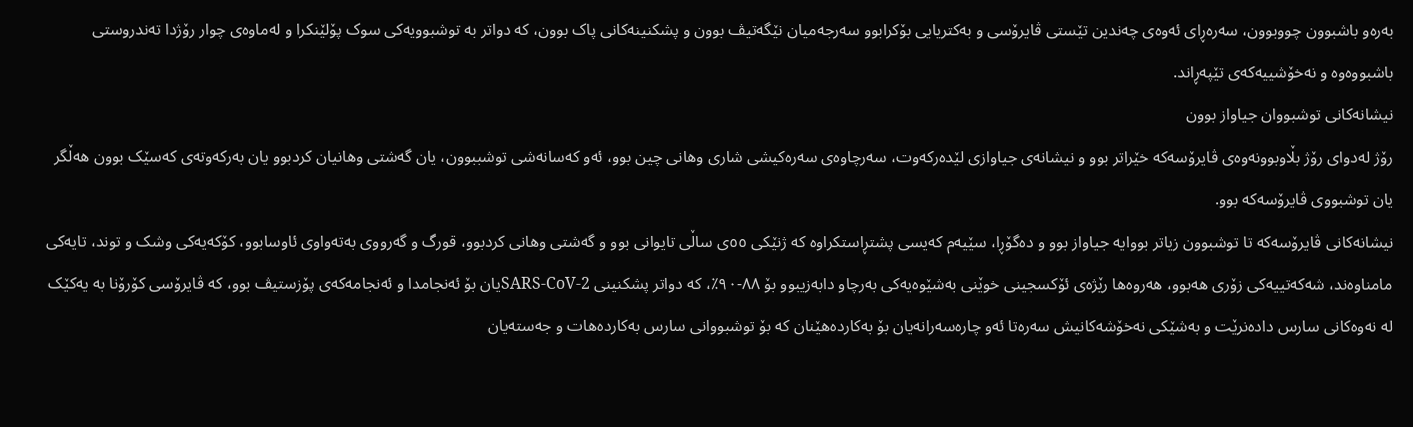بەرەو باشبوون چووبوون، سەرەڕای ئەوەی چەندین تێستی ڤایرۆسی و بەکتریایی بۆکرابوو سەرجەمیان نێگەتیڤ بوون و پشکنینەکانی پاک بوون، کە دواتر بە توشبوویەکی سوک پۆلێنکرا و لەماوەی چوار رۆژدا تەندروستی باشبووەوە و نەخۆشییەکەی تێپەڕاند.
نیشانەکانی توشبووان جیاواز بوون
رۆژ لەدوای رۆژ بڵاوبوونەوەی ڤایرۆسەکە خێراتر بوو و نیشانەی جیاوازی لێدەرکەوت، سەرچاوەی سەرەکیشی شاری وهانی چین بوو، ئەو کەسانەشی توشببوون، یان گەشتی وهانیان کردبوو یان بەرکەوتەی کەسێک بوون هەڵگر یان توشبووی ڤایرۆسەکە بوو.
نیشانەکانی ڤایرۆسەکە تا توشبوون زیاتر بووایە جیاواز بوو و دەگۆڕا، سێیەم کەیسی پشتڕاستکراوە کە ژنێکی ٥٥ی ساڵی تایوانی بوو و گەشتی وهانی کردبوو، قورگ و گەرووی بەتەواوی ئاوسابوو، کۆکەیەکی وشک و توند، تایەکی مامناوەند، شەکەتییەکی زۆری هەبوو، هەروەها رێژەی ئۆکسجینی خوێنی بەشێوەیەکی بەرچاو دابەزیبوو بۆ ٨٨-٩٠٪، کە دواتر پشکنینی SARS-CoV-2یان بۆ ئەنجامدا و ئەنجامەکەی پۆزستیڤ بوو، کە ڤایرۆسی کۆرۆنا بە یەکێک لە نەوەکانی سارس دادەنرێت و بەشێکی نەخۆشەکانیش سەرەتا ئەو چارەسەرانەیان بۆ بەکاردەهێنان کە بۆ توشبووانی سارس بەکاردەهات و جەستەیان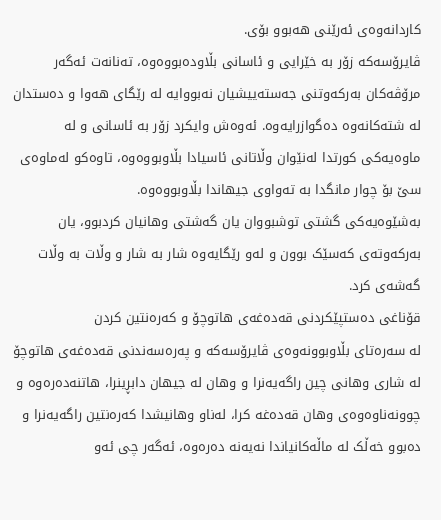کاردانەوەی ئەرێنی هەبوو بۆی.
ڤایرۆسەکە زۆر بە خێرایی و ئاسانی بڵاودەبووەوە، تەنانەت ئەگەر مرۆڤەکان بەرکەوتنی جەستەییشیان نەبووایە لە رێگای هەوا و دەستدان لە شتەکانەوە دەگوازرایەوە. ئەوەش وایکرد زۆر بە ئاسانی و لە ماوەیەکی کورتدا لەنێوان وڵاتانی ئاسیادا بڵاوبووەوە، تاوەکو لەماوەی سێ بۆ چوار مانگدا بە تەواوی جیهاندا بڵاوبووەوە.
بەشێوەیەکی گشتی توشبووان یان گەشتی وهانیان کردبوو، یان بەرکەوتەی کەسێک بوون و لەو رێگایەوە شار بە شار و وڵات بە وڵات گەشەی کرد.
قۆناغی دەستپێکردنی قەدەغەی هاتوچۆ و کەرەنتین کردن
لە سەرەتای بڵاوبوونەوەی ڤایرۆسەکە و پەرەسەندنی قەدەغەی هاتوچۆ لە شاری وهانی چین راگەیەنرا و وهان لە جیهان دابڕینرا، هاتنەدەرەوە و چوونەناوەوەی وهان قەدەغە کرا، لەناو وهانیشدا کەرەنتین راگەیەنرا و دەبوو خەڵک لە ماڵەکانیاندا نەیەنە دەرەوە، ئەگەر چی ئەو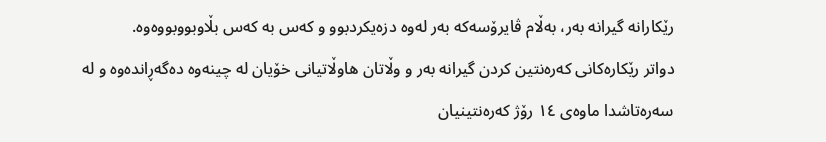رێکارانە گیرانە بەر، بەڵام ڤایرۆسەکە بەر لەوە دزەیکردبوو و کەس بە کەس بڵاوبووبووەوە.
دواتر رێکارەکانی کەرەنتین کردن گیرانە بەر و وڵاتان هاوڵاتیانی خۆیان لە چینەوە دەگەڕاندەوە و لە سەرەتاشدا ماوەی ١٤ رۆژ کەرەنتینیان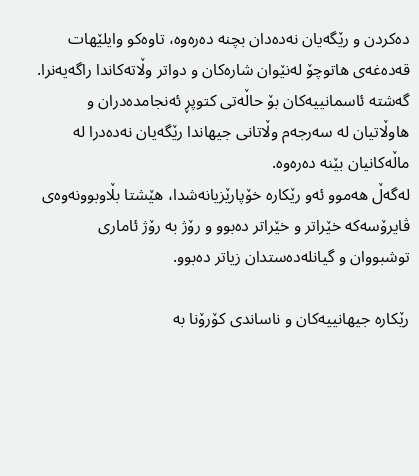دەکردن و رێگەیان نەدەدان بچنە دەرەوە، تاوەکو وایلێهات قەدەغەی هاتوچۆ لەنێوان شارەکان و دواتر وڵاتەکاندا راگەیەنرا.
گەشتە ئاسمانییەکان بۆ حاڵەتی کتوپڕ ئەنجامدەدران و هاوڵاتیان لە سەرجەم وڵاتانی جیهاندا رێگەیان نەدەدرا لە ماڵەکانیان بێنە دەرەوە.
لەگەڵ هەموو ئەو رێکارە خۆپارێزیانەشدا، هێشتا بڵاوبوونەوەی ڤایرۆسەکە خێراتر و خێراتر دەبوو و رۆژ بە رۆژ ئاماری توشبووان و گیانلەدەستدان زیاتر دەبوو.

رێکارە جیهانییەکان و ناساندی کۆرۆنا بە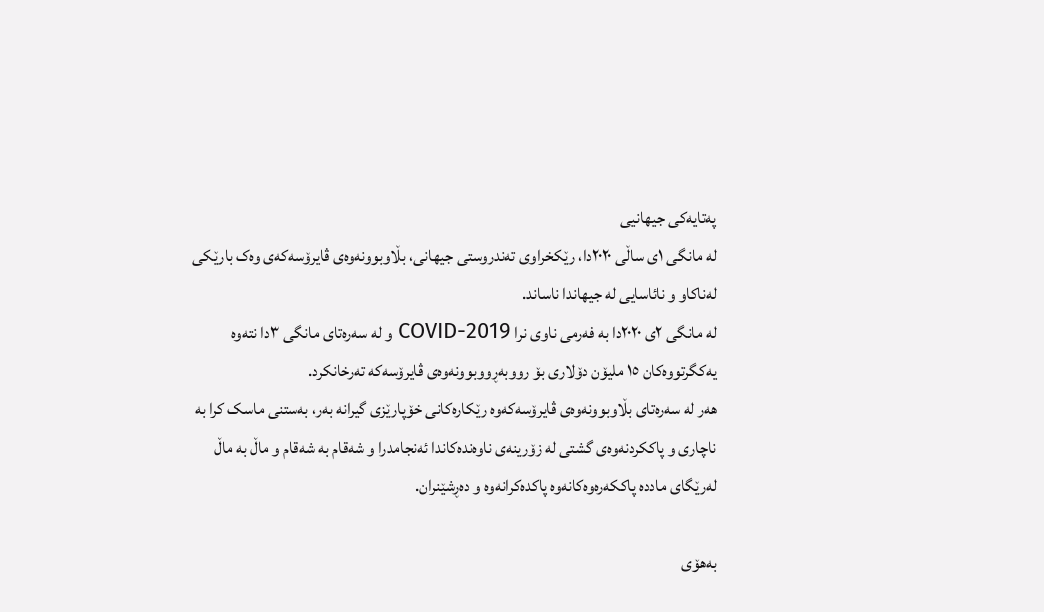پەتایەکی جیهانیی
لە مانگی ١ی ساڵی ٢٠٢٠دا، رێکخراوی تەندروستی جیهانی، بڵاوبوونەوەی ڤایرۆسەکەی وەک بارێکی لەناکاو و نائاسایی لە جیهاندا ناساند.
لە مانگی ٢ی ٢٠٢٠دا بە فەرمی ناوی نرا COVID-2019 و لە سەرەتای مانگی ٣دا نتەوە یەکگرتووەکان ١٥ ملیۆن دۆلاری بۆ رووبەڕووبوونەوەی ڤایرۆسەکە تەرخانکرد.
هەر لە سەرەتای بڵاوبوونەوەی ڤایرۆسەکەوە رێکارەکانی خۆپارێزی گیرانە بەر، بەستنی ماسک کرا بە ناچاری و پاککردنەوەی گشتی لە زۆرینەی ناوەندەکاندا ئەنجامدرا و شەقام بە شەقام و ماڵ بە ماڵ لەرێگای ماددە پاککەرەوەکانەوە پاکدەکرانەوە و دەڕشێنران.

بەهۆی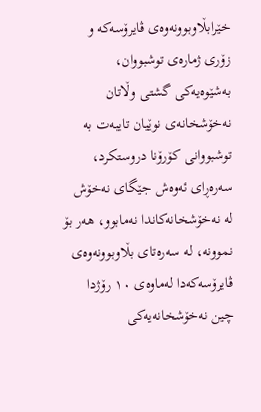خێرابڵاوبوونەوەی ڤایرۆسەکە و زۆری ژمارەی توشبووان، بەشێوەیەکی گشتی وڵاتان نەخۆشخانەی نوێیان تایبەت بە توشبووانی کۆرۆنا دروستکرد، سەرەڕای ئەوەش جێگای نەخۆش لە نەخۆشخانەکاندا نەمابوو، هەر بۆ نموونە، لە سەرەتای بڵاوبوونەوەی ڤایرۆسەکەدا لەماوەی ١٠ رۆژدا چین نەخۆشخانەیەکی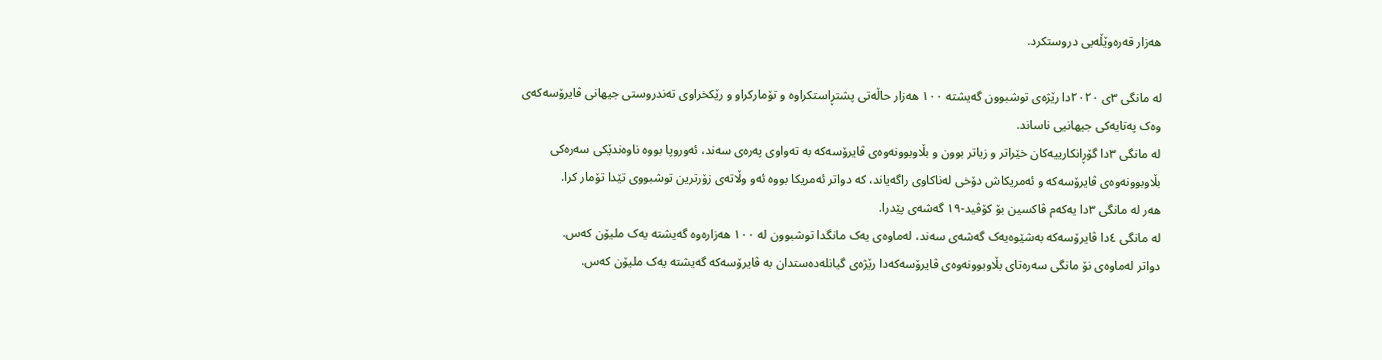هەزار قەرەوێڵەیی دروستکرد.

لە مانگی ٣ی ٢٠٢٠دا رێژەی توشبوون گەیشتە ١٠٠ هەزار حاڵەتی پشتڕاستکراوە و تۆمارکراو و رێکخراوی تەندروستی جیهانی ڤایرۆسەکەی وەک پەتایەکی جیهانیی ناساند.
لە مانگی ٣دا گۆڕانکارییەکان خێراتر و زیاتر بوون و بڵاوبوونەوەی ڤایرۆسەکە بە تەواوی پەرەی سەند، ئەوروپا بووە ناوەندێکی سەرەکی بڵاوبوونەوەی ڤایرۆسەکە و ئەمریکاش دۆخی لەناکاوی راگەیاند، کە دواتر ئەمریکا بووە ئەو وڵاتەی زۆرترین توشبووی تێدا تۆمار کرا.
هەر لە مانگی ٣دا یەکەم ڤاکسین بۆ کۆڤید-١٩ گەشەی پێدرا.
لە مانگی ٤دا ڤایرۆسەکە بەشێوەیەک گەشەی سەند، لەماوەی یەک مانگدا توشبوون لە ١٠٠ هەزارەوە گەیشتە یەک ملیۆن کەس.
دواتر لەماوەی نۆ مانگی سەرەتای بڵاوبوونەوەی ڤایرۆسەکەدا رێژەی گیانلەدەستدان بە ڤایرۆسەکە گەیشتە یەک ملیۆن کەس.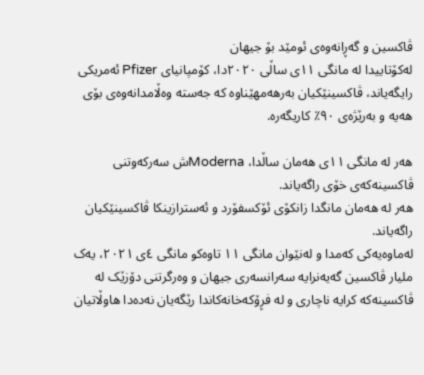ڤاکسین و گەڕانەوەی ئومێد بۆ جیهان
لەکۆتاییدا لە مانگی ١١ی ساڵی ٢٠٢٠دا، کۆمپانیای Pfizer ئەمریکی رایگەیاند، ڤاکسینێکیان بەرهەمهێناوە کە جەستە وەڵامدانەوەی بۆی هەیە و بەرێژەی ٩٠٪ کاریگەرە.

هەر لە مانگی ١١ی هەمان ساڵدا، Modernaش سەرکەوتنی ڤاکسینەکەی خۆی راگەیاند.
هەر لە هەمان مانگدا زانکۆی ئۆکسفۆرد و ئەسترازینکا ڤاکسینێکیان راگەیاند.
لەماوەیەکی کەمدا و لەنێوان مانگی ١١ تاوەکو مانگی ٤ی ٢٠٢١، یەک ملیار ڤاکسین گەیەنرایە سەرانسەری جیهان و وەرگرتنی دۆزێک لە ڤاکسینەکە کرایە ناچاری و لە فڕۆکەخانەکاندا رێگەیان نەدەدا هاوڵاتیان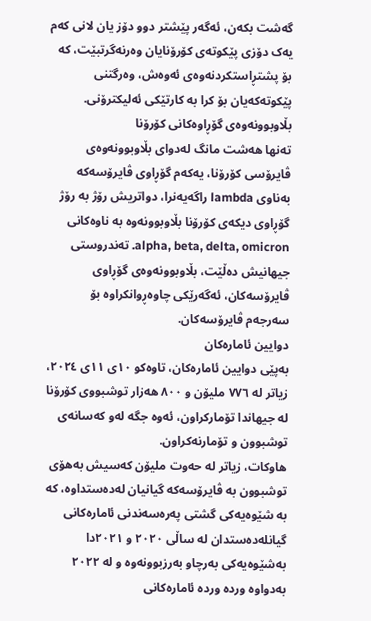گەشت بکەن، ئەگەر پێشتر دوو دۆز یان لانی کەم یەک دۆزی پێکوتەی کۆرۆنایان وەرنەگرتبێت، کە بۆ پشتڕاستکردنەوەی ئەوەش، وەرگتنی پێکوتەکەیان بۆ کرا بە کارتێکی ئەلیکترۆنی.
بڵاوبوونەوەی گۆڕاوەکانی کۆرۆنا
تەنها هەشت مانگ لەدوای بڵاوبوونەوەی ڤایرۆسی کۆرۆنا، یەکەم گۆڕاوی ڤایرۆسەکە بەناوی lambda راگەیەنرا، دواتریش رۆژ بە رۆژ گۆڕاوی دیکەی کۆرۆنا بڵاوبوونەوە بە ناوەکانی alpha, beta, delta, omicron. تەندروستی جیهانیش دەڵێت، بڵاوبوونەوەی گۆڕاوی ڤایرۆسەکان، ئەگەرێکی چاوەڕوانکراوە بۆ سەرجەم ڤایرۆسەکان.
دوایین ئامارەکان
بەپێی دوایین ئامارەکان، تاوەکو ١٠ی ١١ی ٢٠٢٤، زیاتر لە ٧٧٦ ملیۆن و ٨٠٠ هەزار توشبووی کۆرۆنا لە جیهاندا تۆمارکراون، ئەوە جگە لەو کەسانەی توشبوون و تۆمارنەکراون.
هاوکات، زیاتر لە حەوت ملیۆن کەسیش بەهۆی توشبوون بە ڤایرۆسەکە گیانیان لەدەستداوە، کە بە شێوەیەکی گشتی پەرەسەندنی ئامارەکانی گیانلەدەستدان لە ساڵی ٢٠٢٠ و ٢٠٢١دا بەشێوەیەکی بەرچاو بەرزبوونەوە و لە ٢٠٢٢ بەدواوە وردە وردە ئامارەکانی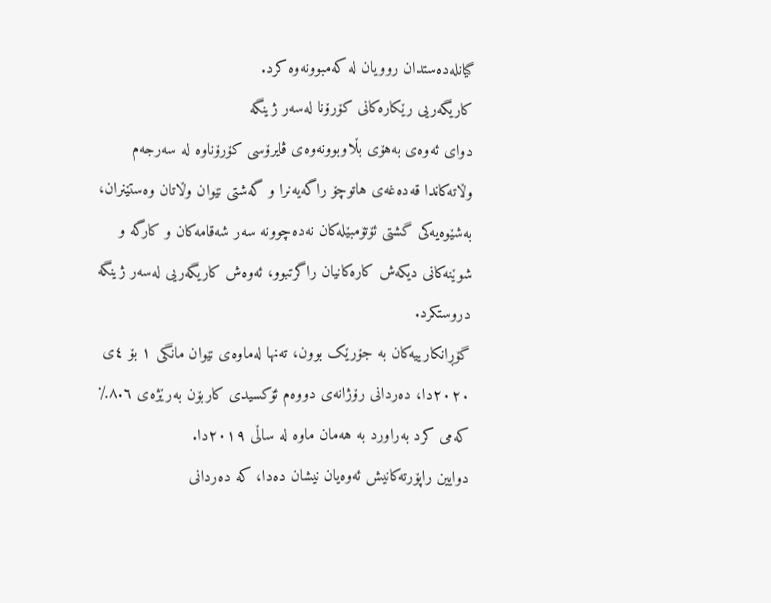گیانلەدەستدان روویان لە کەمبوونەوە کرد.
کاریگەریی رێکارەکانی کۆرۆنا لەسەر ژینگە
دوای ئەوەی بەهۆی بڵاوبوونەوەی ڤایرۆسی کۆرۆناوە لە سەرجەم وڵاتەکاندا قەدەغەی هاتوچۆ راگەیەنرا و گەشتی نێوان وڵاتان وەستێنران، بەشێوەیەکی گشتی ئۆتۆمبێلەکان نەدەچوونە سەر شەقامەکان و کارگە و شوێنەکانی دیکەش کارەکانیان راگرتبوو، ئەوەش کاریگەریی لەسەر ژینگە دروستکرد.
گۆڕانکارییەکان بە جۆرێک بوون، تەنها لەماوەی نێوان مانگی ١ بۆ ٤ی ٢٠٢٠دا، دەردانی رۆژانەی دووەم ئۆکسیدی کاربۆن بەرێژەی ٨.٦٪ کەمی کرد بەراورد بە هەمان ماوە لە ساڵی ٢٠١٩دا.
دوایین راپۆرتەکانیش ئەوەیان نیشان دەدا، کە دەردانی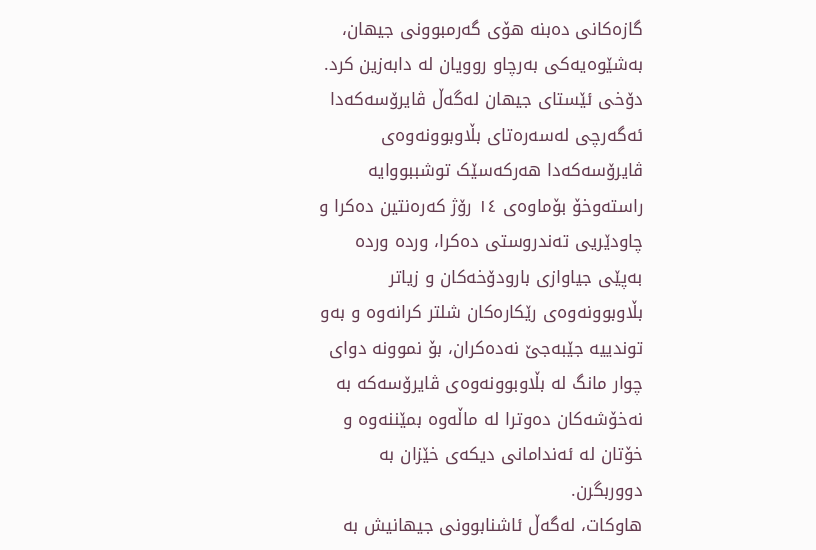گازەکانی دەبنە هۆی گەرمبوونی جیهان، بەشێوەیەکی بەرچاو روویان لە دابەزین کرد.
دۆخی ئێستای جیهان لەگەڵ ڤایرۆسەکەدا
ئەگەرچی لەسەرەتای بڵاوبوونەوەی ڤایرۆسەکەدا هەرکەسێک توشببووایە راستەوخۆ بۆماوەی ١٤ رۆژ کەرەنتین دەکرا و چاودێریی تەندروستی دەکرا، وردە وردە بەپێی جیاوازی بارودۆخەکان و زیاتر بڵاوبوونەوەی رێکارەکان شلتر کرانەوە و بەو توندییە جێبەجێ نەدەکران، بۆ نموونە دوای چوار مانگ لە بڵاوبوونەوەی ڤایرۆسەکە بە نەخۆشەکان دەوترا لە ماڵەوە بمێننەوە و خۆتان لە ئەندامانی دیکەی خێزان بە دووربگرن.
هاوکات، لەگەڵ ئاشنابوونی جیهانیش بە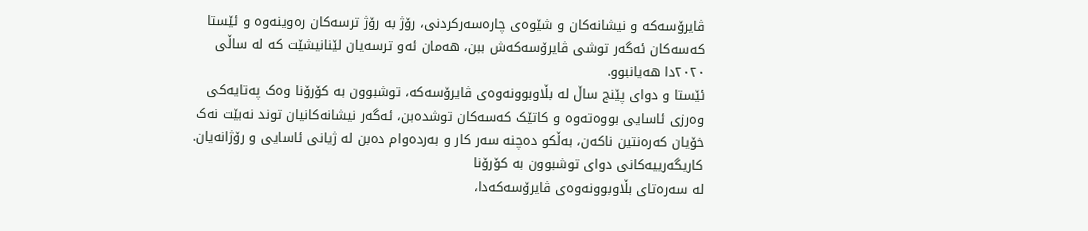ڤایرۆسەکە و نیشانەکان و شێوەی چارەسەرکردنی، رۆژ بە رۆژ ترسەکان رەوینەوە و ئێستا کەسەکان ئەگەر توشی ڤایرۆسەکەش ببن، هەمان ئەو ترسەیان لێنانیشێت کە لە ساڵی ٢٠٢٠دا هەیانبوو.
ئێستا و دوای پێنج ساڵ لە بڵاوبوونەوەی ڤایرۆسەکە، توشبوون بە کۆرۆنا وەک پەتایەکی وەرزی ئاسایی بووەتەوە و کاتێک کەسەکان توشدەبن، ئەگەر نیشانەکانیان توند نەبێت نەک خۆیان کەرەنتین ناکەن، بەڵکو دەچنە سەر کار و بەردەوام دەبن لە ژیانی ئاسایی و رۆژانەیان.
کاریگەرییەکانی دوای توشبوون بە کۆرۆنا
لە سەرەتای بڵاوبوونەوەی ڤایرۆسەکەدا،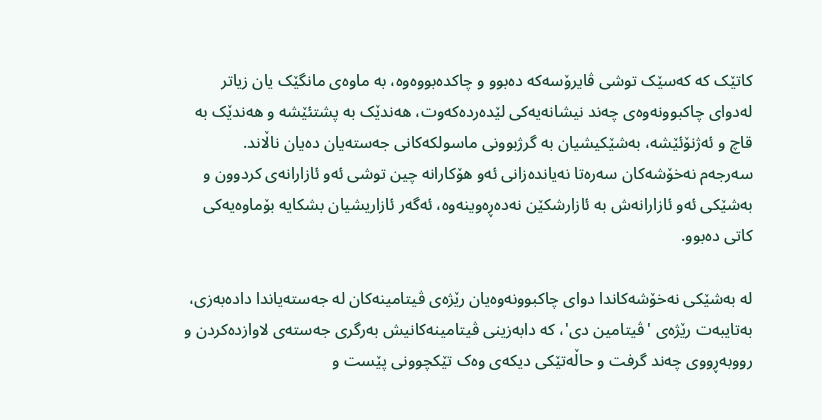کاتێک کە کەسێک توشی ڤایرۆسەکە دەبوو و چاکدەبووەوە، بە ماوەی مانگێک یان زیاتر لەدوای چاکبوونەوەی چەند نیشانەیەکی لێدەردەکەوت، هەندێک بە پشتئێشە و هەندێک بە قاچ و ئەژنۆئێشە، بەشێکیشیان بە گرژبوونی ماسولکەکانی جەستەیان دەیان ناڵاند.
سەرجەم نەخۆشەکان سەرەتا نەیاندەزانی ئەو هۆکارانە چین توشی ئەو ئازارانەی کردوون و بەشێکی ئەو ئازارانەش بە ئازارشکێن نەدەڕەوینەوە، ئەگەر ئازاریشیان بشکایە بۆماوەیەکی کاتی دەبوو.

لە بەشێکی نەخۆشەکاندا دوای چاکبوونەوەیان رێژەی ڤیتامینەکان لە جەستەیاندا دادەبەزی، بەتایبەت رێژەی 'ڤیتامین دی'، کە دابەزینی ڤیتامینەکانیش بەرگری جەستەی لاوازدەکردن و رووبەڕووی چەند گرفت و حاڵەتێکی دیکەی وەک تێکچوونی پێست و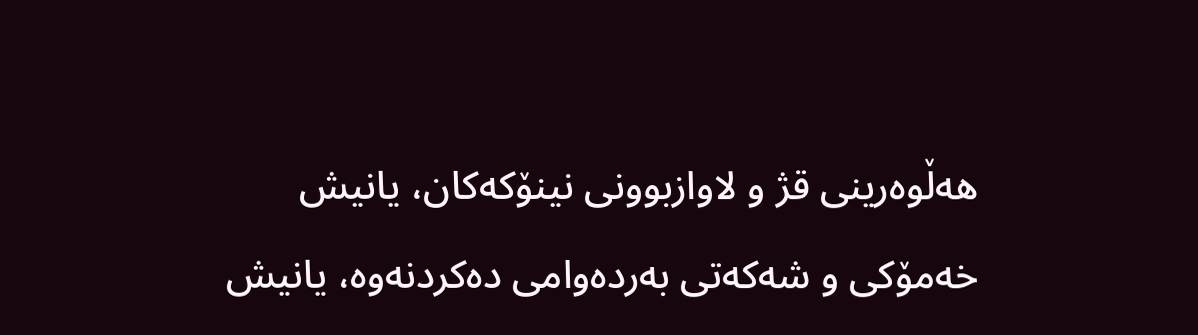هەڵوەرینی قژ و لاوازبوونی نینۆکەکان، یانیش خەمۆکی و شەکەتی بەردەوامی دەکردنەوە، یانیش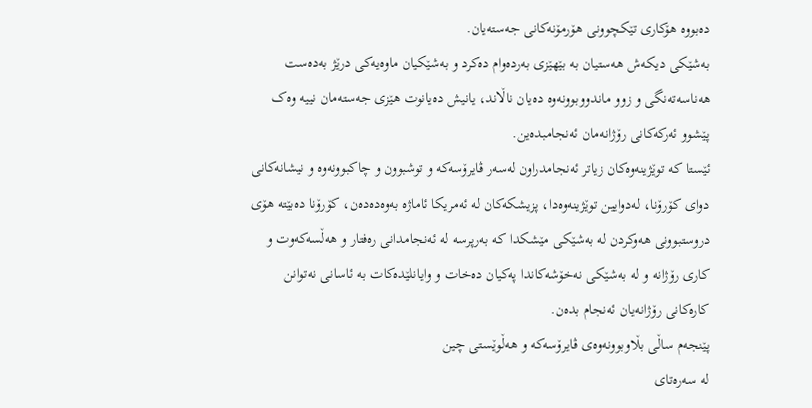دەبووە هۆکاری تێکچوونی هۆرمۆنەکانی جەستەیان.
بەشێکی دیکەش هەستیان بە بێهێزی بەردەوام دەکرد و بەشێکیان ماوەیەکی درێژ بەدەست هەناسەتەنگی و زوو ماندووبوونەوە دەیان ناڵاند، یانیش دەیانوت هێزی جەستەمان نییە وەک پێشوو ئەرکەکانی رۆژانەمان ئەنجامبدەین.
ئێستا کە توێژینەوەکان زیاتر ئەنجامدراون لەسەر ڤایرۆسەکە و توشبوون و چاکبوونەوە و نیشانەکانی دوای کۆرۆنا، لەدوایین توێژینەوەدا، پزیشکەکان لە ئەمریکا ئاماژە بەوەدەدەن، کۆرۆنا دەبێتە هۆی دروستبوونی هەوکردن لە بەشێکی مێشکدا کە بەرپرسە لە ئەنجامدانی رەفتار و هەڵسەکەوت و کاری رۆژانە و لە بەشێکی نەخۆشەکاندا پەکیان دەخات و وایانلێدەکات بە ئاسانی نەتوانن کارەکانی رۆژانەیان ئەنجام بدەن.
پێنجەم ساڵی بڵاوبوونەوەی ڤایرۆسەکە و هەڵوێستی چین
لە سەرەتای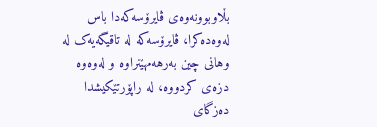بڵاوبوونەوەی ڤایرۆسەکەدا باس لەوەدەکرا، ڤایرۆسەکە لە تاقیگەیەک لە وهانی چین بەرهەمهێنراوە و لەوەوە دزەی کردووە، لە راپۆرتێکیشدا دەزگای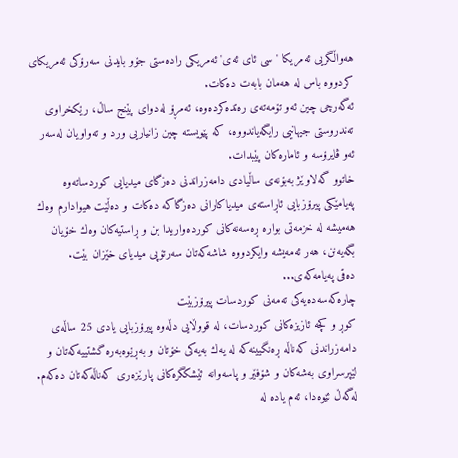هەواڵگریی ئەمریکا 'سی ئای ئەی' ئەمریکی رادەستی جۆو بایدنی سەرۆکی ئەمریکای کردووە باس لە هەمان بابەت دەکات.
ئەگەرچی چین ئەو تۆمەتەی رەتدەکردەوە، ئەمڕۆ لەدوای پێنج ساڵ، رێکخراوی تەندروستی جیهانیی رایگەیاندووە، کە پێویستە چین زانیاریی ورد و تەواویان لەسەر ئەو ڤایرۆسە و ئامارەکان پێبدات.
خاتوو گەلاوێژ بەبۆنەی ساڵیادی دامەزراندنی دەزگای میدیایی کوردساتەوە پەیامێکی پیرۆزبایی ئاڕاستەی میدیاکارانی دەزگاکە دەکات و دەڵێت هیوادارم وەك هەمیشە لە خزمەتی بوارە ڕەسەنەكانی كوردەواریدا بن و ڕاستیەكان وەك خۆیان بگەیەنن، هەر ئەمەیشە وایكردووە شاشەكەتان سەرتۆپی میدیای خێزان بێت.
دەقی پەیامەکەی...
چارەكەسەدەیەكی تەمەنی كوردسات پیرۆزبێت
كوڕ و كچە ئازیزەكانی كوردسات، لە قووڵایی دڵەوە پیرۆزبایی یادی 25 ساڵەی دامەزراندنی كەناڵە ڕەنگیینەكە لە یەك بەیەكی خۆتان و بەڕێوەبەرە گشتییەكەتان و لێپرسراوی بەشەكان و شۆفێر و پاسەوانە ئێشكگرەكانی پارێزەری كەناڵەكەتان دەكەم.
لەگەڵ ئێوەدا، ئەم یادە لە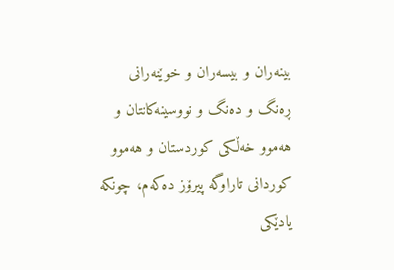بینەران و بیسەران و خوێنەرانی ڕەنگ و دەنگ و نووسینەكانتان و هەموو خەڵكی كوردستان و هەموو كوردانی تاراوگە پیرۆز دەكەم، چونكە یادێكی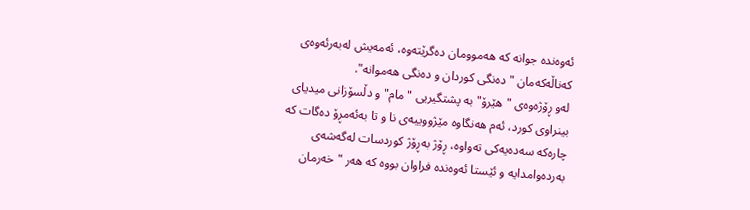ئەوەندە جوانە كە هەموومان دەگرێتەوە، ئەمەیش لەبەرئەوەی كەناڵەكەمان "دەنگی كوردان و دەنگی هەموانە".
لەو ڕۆژەوەی "هێرۆ" بە پشتگیریی "مام" و دڵسۆزانی میدیای بینراوی كورد، ئەم هەنگاوە مێژووییەی نا و تا بەئەمڕۆ دەگات كە چارەكە سەدەیەكی تەواوە، ڕۆژ بەڕۆژ كوردسات لەگەشەی بەردەوامدایە و ئێستا ئەوەندە فراوان بووە كە هەر "خەرمان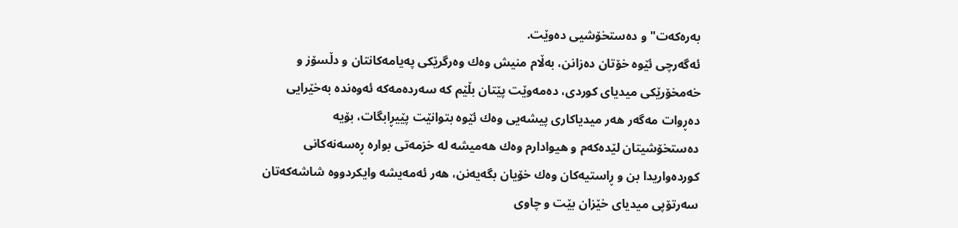بەرەكەت" و دەستخۆشیی دەوێت.
ئەگەرچی ئێوە خۆتان دەزانن، بەڵام منیش وەك وەرگرێكی پەیامەكانتان و دڵسۆز و خەمخۆرێكی میدیای كوردی، دەمەوێت پێتان بڵێم كە سەردەمەكە ئەوەندە بەخێرایی دەڕوات مەگەر هەر میدیاكاری پیشەیی وەك ئێوە بتوانێت پێیڕابگات، بۆیە دەستخۆشیتان لێدەكەم و هیوادارم وەك هەمیشە لە خزمەتی بوارە ڕەسەنەكانی كوردەواریدا بن و ڕاستیەكان وەك خۆیان بگەیەنن، هەر ئەمەیشە وایكردووە شاشەكەتان سەرتۆپی میدیای خێزان بێت و چاوی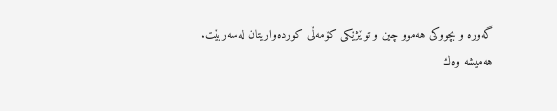گەورە و بچووكی هەموو چین و توێژێكی كۆمەڵی كوردەواریتان لەسەربێت.
هەمیشە وەك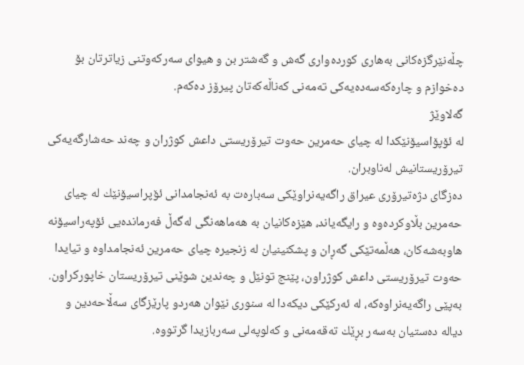چڵەنێرگزەكانی بەهاری كوردەواری گەش و گەشتر بن و هیوای سەركەوتنی زیاترتان بۆ دەخوازم و چارەكەسەدەیەكی تەمەنی كەناڵەكەتان پیرۆز دەكەم.
گەلاوێژ
لە ئۆپۆاسیۆنێكدا لە چیای حەمرین حەوت تیرۆریستی داعش كوژران و چەند حەشارگەیەكی تیرۆریستانیش لەناوبران.
دەزگای دژەتیرۆری عیراق راگەیەنراوێكی سەبارەت بە ئەنجامدانی ئۆپراسیۆنێك لە چیای حەمرین بڵاوكردەوە و رایگەیاند، هێزەكانیان بە هەماهەنگی لەگەڵ فەرماندەیی ئۆپەراسیۆنە هاوبەشەكان، هەڵمەتێكی گەڕان و پشكنینیان لە زنجیرە چیای حەمرین ئەنجامداوە و تیایدا حەوت تیرۆریستی داعش كوژراون، پێنج تونێل و چەندین شوێنی تیرۆریستان خاپوركراون.
بەپێی راگەیەنراوەكە، لە ئەركێكی دیكەدا لە سنوری نێوان هەردو پارێزگای سەڵاحەدین و دیالە دەستیان بەسەر بڕێك تەقەمەنی و كەلوپەلی سەربازیدا گرتووە.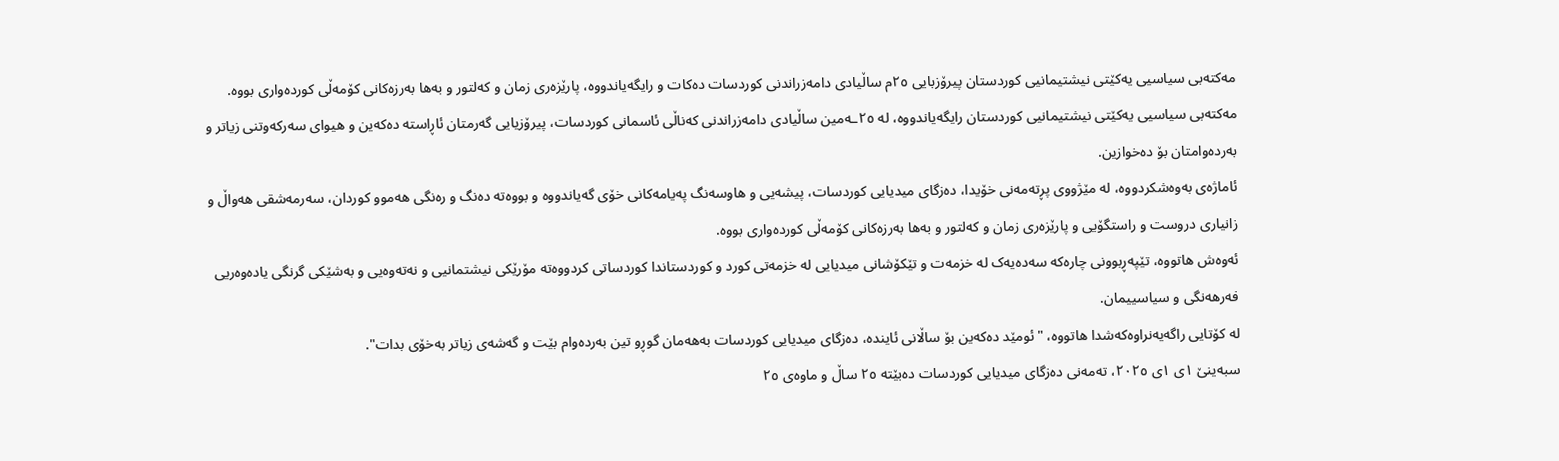مەکتەبی سیاسیی یەکێتی نیشتیمانیی کوردستان پیرۆزبایی ٢٥م ساڵیادی دامەزراندنی کوردسات دەکات و رایگەیاندووە، پارێزەری زمان و کەلتور و بەها بەرزەکانی کۆمەڵی کوردەواری بووە.
مەکتەبی سیاسیی یەکێتی نیشتیمانیی کوردستان رایگەیاندووە، لە ٢٥ـەمین ساڵیادی دامەزراندنی کەناڵی ئاسمانی کوردسات، پیرۆزیایی گەرمتان ئاڕاستە دەکەین و هیوای سەرکەوتنی زیاتر و بەردەوامتان بۆ دەخوازین.
ئاماژەی بەوەشکردووە، لە مێژووی پڕتەمەنی خۆیدا، دەزگای میدیایی کوردسات، پیشەیی و هاوسەنگ پەیامەکانی خۆی گەیاندووە و بووەتە دەنگ و رەنگی هەموو کوردان، سەرمەشقی هەواڵ و زانیاری دروست و راستگۆیی و پارێزەری زمان و کەلتور و بەها بەرزەکانی کۆمەڵی کوردەواری بووە.
ئەوەش هاتووە، تێپەڕبوونی چارەکە سەدەیەک لە خزمەت و تێکۆشانی میدیایی لە خزمەتی کورد و کوردستاندا کوردساتی کردووەتە مۆرێکی نیشتمانیی و نەتەوەیی و بەشێکی گرنگی یادەوەریی فەرهەنگی و سیاسییمان.
لە کۆتایی راگەیەنراوەکەشدا هاتووە، "ئومێد دەکەین بۆ ساڵانی ئایندە، دەزگای میدیایی کوردسات بەهەمان گوڕو تین بەردەوام بێت و گەشەی زیاتر بەخۆی بدات".
سبەینێ ١ی ١ی ٢٠٢٥، تەمەنی دەزگای میدیایی کوردسات دەبێتە ٢٥ ساڵ و ماوەی ٢٥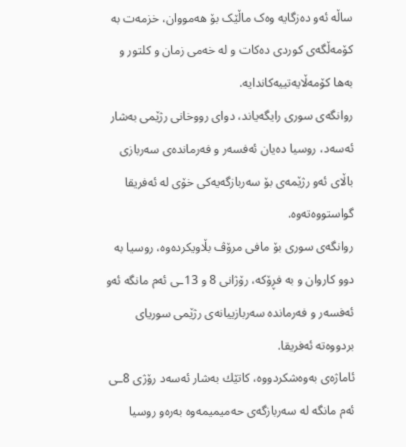ساڵە ئەو دەزگایە وەک ماڵێک بۆ هەمووان، خزمەت بە کۆمەڵگەی کوردی دەکات و لە خەمی زمان و کلتور و بەها کۆمەڵایەتییەکاندایە.
روانگەی سوری رایگەیاند، دوای رووخانی رژێمی بەشار ئەسەد، روسیا دەیان ئەفسەر و فەرماندەی سەربازی باڵای ئەو رژێمەی بۆ سەربازگەیەكی خۆی لە ئەفریقا گواستووەتەوە.
روانگەی سوری بۆ مافی مرۆڤ بڵاویكردەوە، روسیا بە دوو كاروان و بە فڕۆكە، رۆژانی 8 و 13ـی ئەم مانگە ئەو ئەفسەر و فەرماندە سەربازییانەی رژێمی سوریای بردووەتە ئەفریقا.
ئاماژەی بەوەشكردووە، كاتێك بەشار ئەسەد رۆژی 8ـی ئەم مانگە لە سەربازگەی حەمیمیمەوە بەرەو روسیا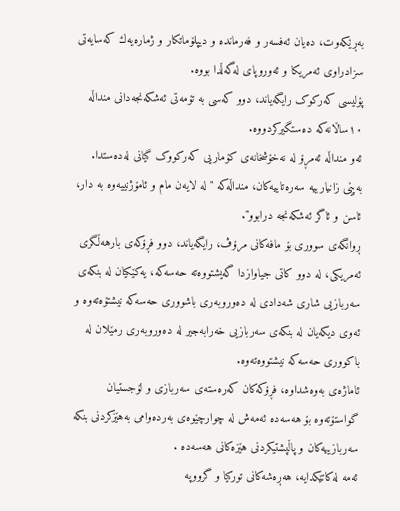بەڕێكەوت، دەیان ئەفسەر و فەرماندە و دیپلۆماتكار و ژمارەیەك كەسایەتی سزادراوی ئەمریكا و ئەوروپای لەگەڵدا بووە.
پۆلیسی کەرکوک رایگەیاند، دوو کەسی بە تۆمەتی ئەشکەنجەدانی منداڵە ١٠ساڵانەکە دەستگیرکردووە.
ئەو منداڵە ئەمڕۆ لە نەخۆشخانەی کۆماریی کەرکووک گیانی لەدەستدا.
بەپێی زانیارییە سەرەتاییەکان، منداڵەکە "لە لایەن مام و ئامۆژنییەوە بە دار، ئاسن و ئاگر ئەشکەنجە درابوو".
ڕوانگەی سووری بۆ مافەکانی مرۆڤ، رایگەیاند، دوو فڕۆکەی بارهەڵگری ئەمریکی، لە دوو کاتی جیاوازدا گەیشتووەتە حەسەکە، یەکێکیان لە بنکەی سەربازیی شاری شەدادی لە دەوروبەری باشووری حەسەکە نیشتۆەتەوە و ئەوی دیکەیان لە بنکەی سەربازیی خەرابەجیر لە دەوروبەری رمێلان لە باکووری حەسەکە نیشتووەتەوە.
ئاماژەی بەوەشداوە، فڕۆکەکان کەرەستەی سەربازی و لۆجستیان گواستۆتەوە بۆ هەسەدە ئەمەش لە چوارچێوەی بەردەوامی بەهێزکردنی بنکە سەربازییەکان و پاڵپشتیکردنی هێزەکانی هەسەدە .
ئەمە لەکاتێکدایە، هەڕەشەکانی تورکیا و گرووپە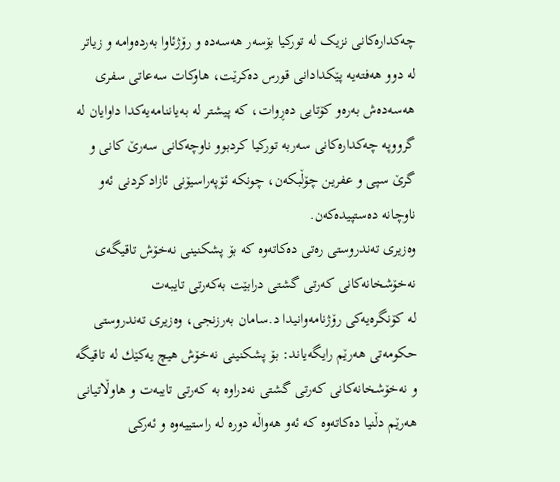چەکدارەکانی نزیک لە تورکیا بۆسەر هەسەدە و رۆژئاوا بەردەوامە و زیاتر لە دوو هەفتەیە پێکدادانی قورس دەکرێت، هاوکات سەعاتی سفری هەسەدەش بەرەو کۆتایی دەڕوات، کە پیشتر لە بەیاننامەیەکدا داوایان لە گرووپە چەکدارەکانی سەربە تورکیا کردبوو ناوچەکانی سەرێ کانی و گرێ سپی و عفرین چۆڵبکەن، چونکە ئۆپەراسیۆنی ئازادکردنی ئەو ناوچانە دەستپیدەکەن.
وەزیری تەندروستی رەتی دەكاتەوە كە بۆ پشكنینی نەخۆش تاقیگەی نەخۆشخانەكانی كەرتی گشتی درابێت بەكەرتی تایبەت
لە كۆنگرەیەكی رۆژنامەوانیدا د.سامان بەرزنجی، وەزیری تەندروستی حكومەتی هەرێم رایگەیاند: بۆ پشكنینی نەخۆش هیچ یەكێك لە تاقیگە و نەخۆشخانەكانی كەرتی گشتی نەدراوە بە كەرتی تایبەت و هاوڵاتیانی هەرێم دڵنیا دەكاتەوە كە ئەو هەواڵە دورە لە راستییەوە و ئەركی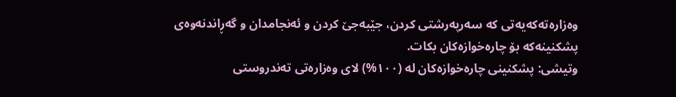وەزارەتەكەیەتی كە سەرپەرشتی كردن، جێبەجێ كردن و ئەنجامدان و گەڕاندنەوەی پشكنینەكە بۆ چارەخوازەكان بكات.
وتیشی: پشكنینی چارەخوازەكان لە (١٠٠%) لای وەزارەتی تەندروستی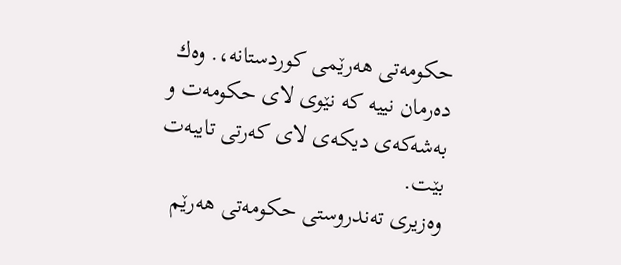حكومەتی هەرێمی كوردستانە،. وەك دەرمان نییە كە نێوی لای حكومەت و بەشەكەی دیكەی لای كەرتی تایبەت بێت.
وەزیری تەندروستی حكومەتی هەرێم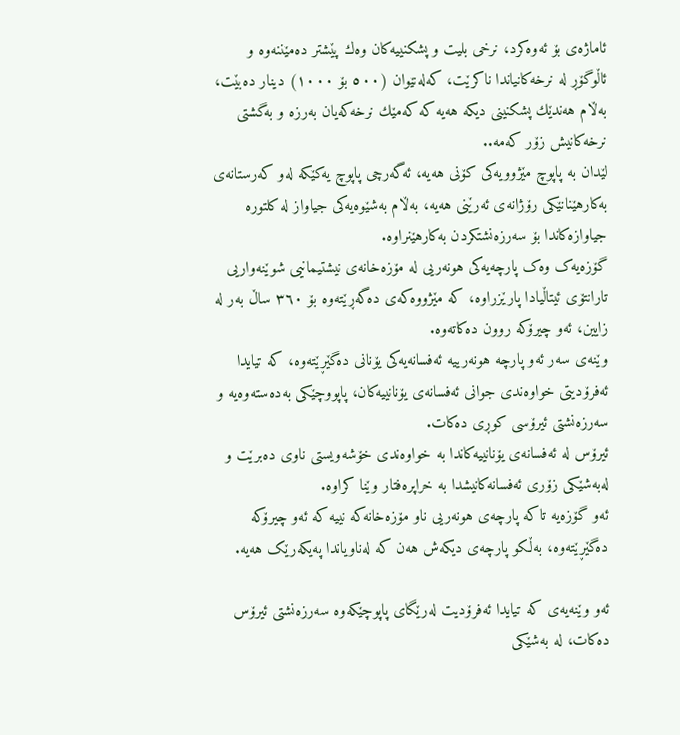ئاماژەی بۆ ئەوەكرد، نرخی بلیت و پشكنییەكان وەك پێشتر دەمێننەوە و ئاڵوگۆڕ لە نرخەكانیاندا ناكرێت، كەلەنێوان (٥٠٠ بۆ ١٠٠٠) دینار دەبێت، بەڵام هەندێك پشكنینی دیكە هەیە كە كەمێك نرخەكەیان بەرزە و بەگشتی نرخەكانیش زۆر كەمە..
لێدان بە پاپوچ مێژوویەکی کۆنی هەیە، ئەگەرچی پاپوچ یەکێکە لەو کەرستانەی بەکارهێنانێکی رۆژانەی ئەرێنی هەیە، بەڵام بەشێوەیەکی جیاواز لە کلتورە جیاوازەکاندا بۆ سەرزەنشتکردن بەکارهێنراوە.
گۆزەیەک وەک پارچەیەکی هونەریی لە مۆزەخانەی نیشتیمانیی شوێنەواریی تارانتۆی ئیتاڵیادا پارێزراوە، کە مێژووەکەی دەگەڕێتەوە بۆ ٣٦٠ ساڵ بەر لە زایین، ئەو چیرۆکە روون دەکاتەوە.
وێنەی سەر ئەو پارچە هونەرییە ئەفسانەیەکی یۆنانی دەگێڕێتەوە، کە تیایدا ئەفرۆدیتی خواوەندی جوانی ئەفسانەی یۆنانییەکان، پاپووچێکی بەدەستەوەیە و سەرزەنشتی ئیرۆسی کوڕی دەکات.
ئیرۆس لە ئەفسانەی یۆنانییەکاندا بە خواوەندی خۆشەویستی ناوی دەبرێت و لەبەشێکی زۆری ئەفسانەکانیشدا بە خراپرەفتار وێنا کراوە.
ئەو گۆزەیە تاکە پارچەی هونەریی ناو مۆزەخانەکە نییە کە ئەو چیرۆکە دەگێڕێتەوە، بەڵکو پارچەی دیکەش هەن کە لەناویاندا پەیکەرێک هەیە.

ئەو وێنەیەی کە تیایدا ئەفرۆدیت لەرێگای پاپوچێکەوە سەرزەنشتی ئیرۆس دەکات، لە بەشێکی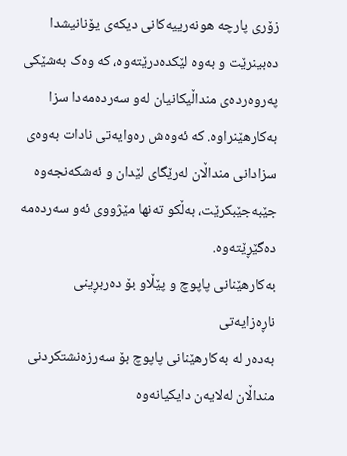زۆری پارچە هونەرییەکانی دیکەی یۆنانیشدا دەبینرێت و بەوە لێکدەدرێتەوە، کە وەک بەشێکی پەروەردەی منداڵيکانیان لەو سەردەمەدا سزا بەکارهێنراوە. کە ئەوەش رەوایەتی نادات بەوەی سزادانی منداڵان لەرێگای لێدان و ئەشکەنجەوە جێبەجێبکرێت، بەڵکو تەنها مێژووی ئەو سەردەمە دەگێڕێتەوە.
بەکارهێنانی پاپوچ و پێڵاو بۆ دەربڕینی ناڕەزایەتی
بەدەر لە بەکارهێنانی پاپوچ بۆ سەرزەنشتکردنی منداڵان لەلایەن دایکیانەوە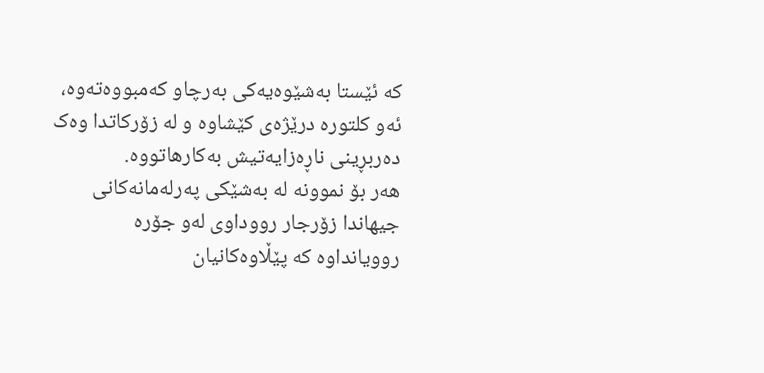کە ئێستا بەشێوەیەکی بەرچاو کەمبووەتەوە، ئەو کلتورە درێژەی کێشاوە و لە زۆرکاتدا وەک دەربڕینی ناڕەزایەتیش بەکارهاتووە.
هەر بۆ نموونە لە بەشێکی پەرلەمانەکانی جیهاندا زۆرجار رووداوی لەو جۆرە روویانداوە کە پێڵاوەکانیان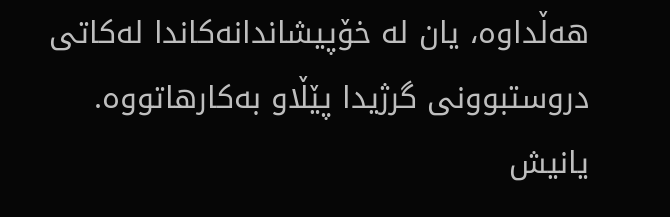هەڵداوە، یان لە خۆپیشاندانەکاندا لەکاتی دروستبوونی گرژیدا پێڵاو بەکارهاتووە.
یانیش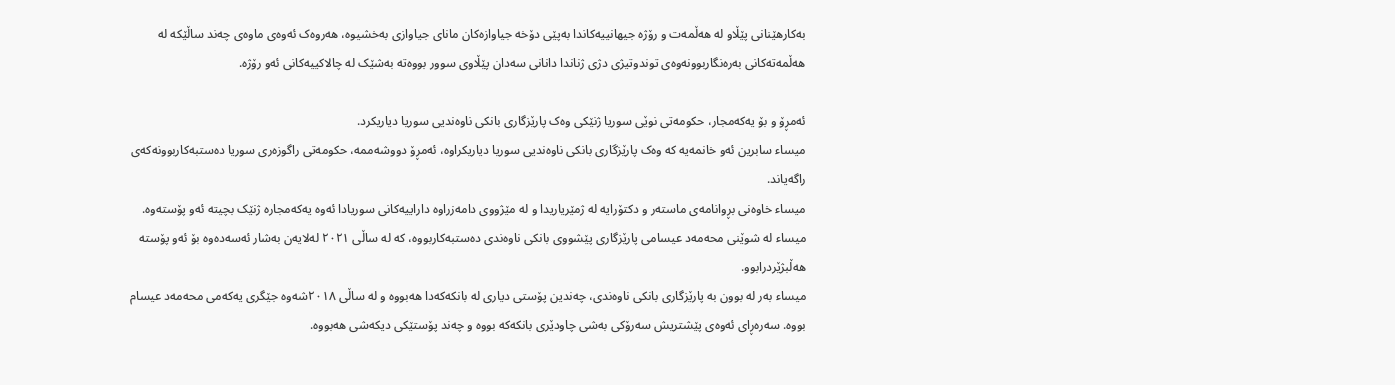بەکارهێنانی پێڵاو لە هەڵمەت و رۆژە جیهانییەکاندا بەپێی دۆخە جیاوازەکان مانای جیاوازی بەخشیوە، هەروەک ئەوەی ماوەی چەند ساڵێکە لە هەڵمەتەکانی بەرەنگاربوونەوەی توندوتیژی دژی ژناندا دانانی سەدان پێڵاوی سوور بووەتە بەشێک لە چالاکییەکانی ئەو رۆژە.

ئەمڕۆ و بۆ یەکەمجار، حکومەتی نوێی سوریا ژنێکی وەک پارێزگاری بانکی ناوەندیی سوریا دیاریکرد.
میساء سابرین ئەو خانمەیە کە وەک پارێزگاری بانکی ناوەندیی سوریا دیاریکراوە، ئەمڕۆ دووشەممە، حکومەتی راگوزەری سوریا دەستبەکاربوونەکەی راگەیاند.
میساء خاوەنی بڕوانامەی ماستەر و دکتۆرایە لە ژمێریاریدا و لە مێژووی دامەزراوە داراییەکانی سوریادا ئەوە یەکەمجارە ژنێک بچیتە ئەو پۆستەوە.
میساء لە شوێنی محەمەد عیسامی پارێزگاری پێشووی بانکی ناوەندی دەستبەکاربووە، کە لە ساڵی ٢٠٢١ لەلایەن بەشار ئەسەدەوە بۆ ئەو پۆستە هەڵبژێردرابوو.
میساء بەر لە بوون بە پارێزگاری بانکی ناوەندی، چەندین پۆستی دیاری لە بانکەکەدا هەبووە و لە ساڵی ٢٠١٨شەوە جێگری یەکەمی محەمەد عیسام بووە. سەرەڕای ئەوەی پێشتریش سەرۆکی بەشی چاودێری بانکەکە بووە و چەند پۆستێکی دیکەشی هەبووە.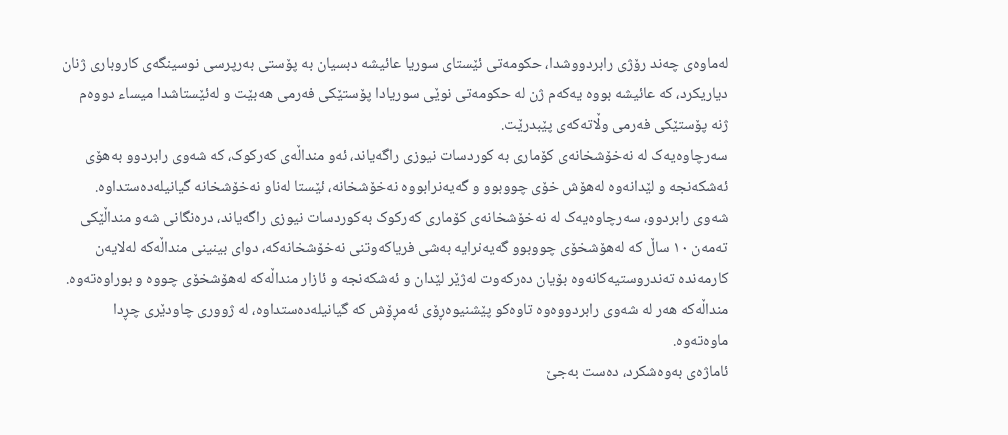لەماوەی چەند رۆژی رابردووشدا، حکومەتی ئێستای سوریا عائیشە دبسیان بە پۆستی بەرپرسی نوسینگەی کاروباری ژنان دیاریکرد، کە عائیشە بووە یەکەم ژن لە حکومەتی نوێی سوریادا پۆستێکی فەرمی هەبێت و لەئێستاشدا میساء دووەم ژنە پۆستێکی فەرمی وڵاتەکەی پێبدرێت.
سەرچاوەیەک لە نەخۆشخانەی کۆماری بە کوردسات نیوزی راگەیاند، ئەو منداڵەی کەرکوک، کە شەوی رابردوو بەهۆی ئەشکەنجە و لێدانەوە لەهۆش خۆی چووبوو و گەیەنرابووە نەخۆشخانە، ئێستا لەناو نەخۆشخانە گیانیلەدەستداوە.
شەوی رابردوو، سەرچاوەیەک لە نەخۆشخانەی کۆماری کەرکوک بەکوردسات نیوزی راگەیاند، درەنگانی شەو منداڵێکی تەمەن ١٠ ساڵ کە لەهۆشخۆی چووبوو گەیەنرایە بەشی فریاکەوتنی نەخۆشخانەکە، دوای بینینی منداڵەکە لەلایەن کارمەندە تەندروستیەکانەوە بۆیان دەرکەوت لەژێر لێدان و ئەشکەنجە و ئازار منداڵەکە لەهۆشخۆی چووە و بوراوەتەوە.
منداڵەکە هەر لە شەوی رابردووەوە تاوەکو پێشنیوەڕۆی ئەمڕۆش کە گیانیلەدەستداوە، لە ژووری چاودێری چڕدا ماوەتەوە.
ئاماژەی بەوەشکرد، دەست بەجێ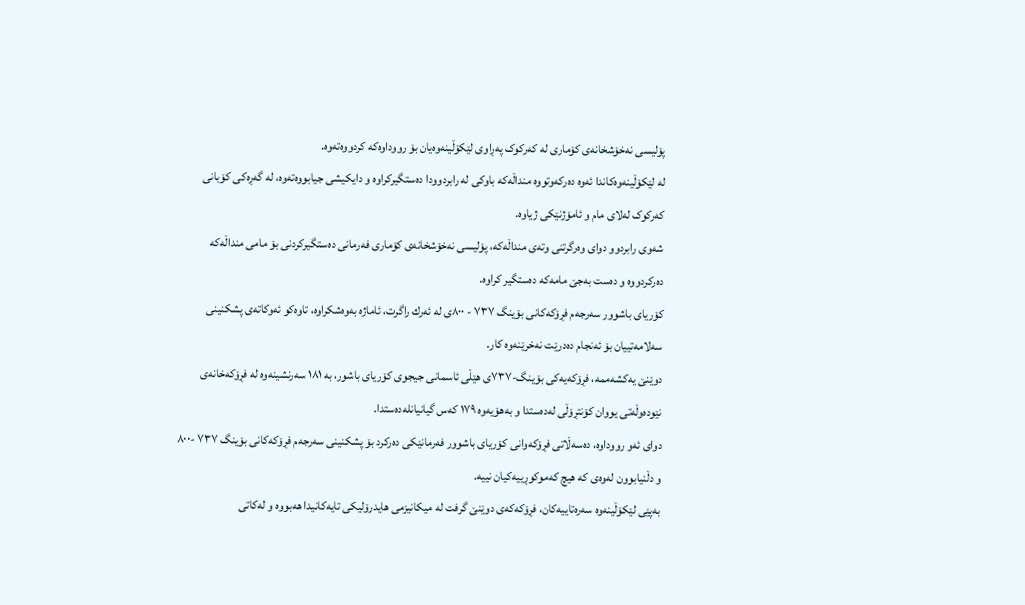پۆلیسی نەخۆشخانەی کۆماری لە کەرکوک پەڕاوی لێکۆڵینەوەیان بۆ رووداوەکە کردووەتەوە.
لە لێکۆڵینەوەکاندا ئەوە دەرکەوتووە منداڵەکە باوکی لە رابردوودا دەستگیرکراوە و دایکیشی جیابووەتەوە، لە گەڕەکی کۆبانی کەرکوک لەلای مام و ئامۆژنێکی ژیاوە.
شەوی رابردوو دوای وەرگرتنی وتەی منداڵەکە، پۆلیسی نەخۆشخانەی کۆماری فەرمانی دەستگیرکردنی بۆ مامی منداڵەکە دەرکردووە و دەست بەجێ مامەکە دەستگیر کراوە.
كۆریای باشوور سەرجەم فڕۆكەكانی بۆینگ ٧٣٧ - ٨٠٠ی لە ئەرك راگرت، ئاماژە بەوەشکراوە، تاوەکو ئەوكاتەی پشكنینی سەلامەتییان بۆ ئەنجام دەدرێت نەخرێنەوە کار.
دوێنێ یەکشەممە، فڕۆكەیەكی بۆینگ-٧٣٧ی هێڵی ئاسمانی جیجوی کۆریای باشور، بە ١٨١ سەرنشینەوە لە فڕۆكەخانەی نێودەوڵەتی یووان كۆنتڕۆڵی لەدەستدا و بەهۆیەوە ١٧٩ كەس گیانیانلەدەستدا.
دوای ئەو رووداوە، دەسەڵاتی فڕۆكەوانی كۆریای باشوور فەرمانێكی دەركرد بۆ پشكنینی سەرجەم فڕۆكەكانی بۆینگ ٧٣٧ -٨٠٠ و دڵنیابوون لەوەی كە هیچ كەموكوڕییەكیان نییە.
بەپێی لێكۆڵینەوە سەرەتاییەكان، فڕۆکەکەی دوێنێ گرفت لە میكانیزمی هایدرۆلیكی تایەكانیدا هەبووە و لەکاتی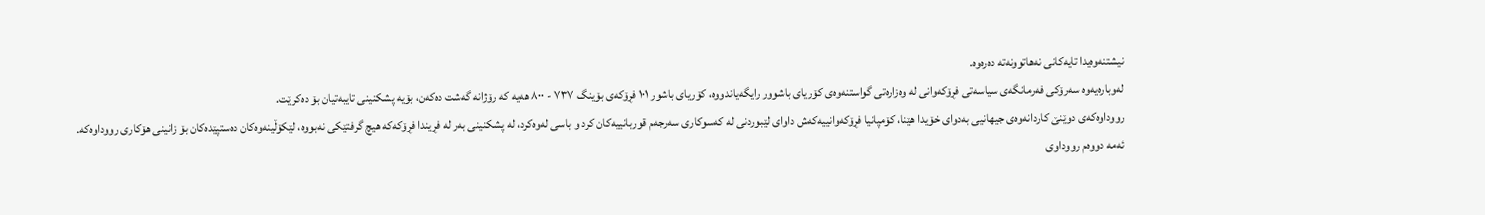نیشتنەوەیدا تایەکانی نەهاتوونەتە دەرەوە.
لەوبارەیەوە سەرۆكی فەرمانگەی سیاسەتی فڕۆكەوانی لە وەزارەتی گواستنەوەی كۆریای باشوور رایگەیاندووە، کۆریای باشور ١٠١ فڕۆكەی بۆینگ ٧٣٧ - ٨٠٠ هەیە کە رۆژانە گەشت دەکەن، بۆیە پشكنینی تایبەتیان بۆ دەکرێت.
رووداوەکەی دوێنێ کاردانەوەی جیهانیی بەدوای خۆیدا هێنا، کۆمپانیا فڕۆکەوانییەکەش داوای لێبوردنی لە کەسوکاری سەرجەم قوربانییەکان کرد و باسی لەوەکرد، لە پشکنینی بەر لە فڕیندا فڕۆکەکە هیچ گرفتێکی نەبووە، لێکۆڵینەوەکان دەستپێدەکان بۆ زانینی هۆکاری رووداوەکە.
ئەمە دووەم رووداوی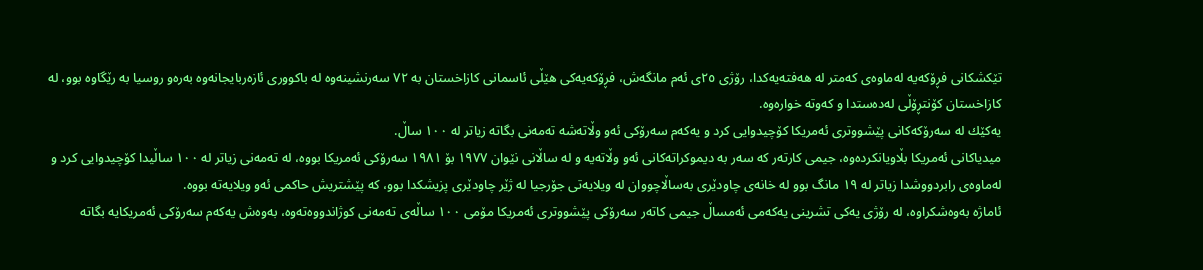تێکشکانی فڕۆکەیە لەماوەی کەمتر لە هەفتەیەکدا، رۆژی ٢٥ی ئەم مانگەش، فڕۆکەیەکی هێڵی ئاسمانی کازاخستان بە ٧٢ سەرنشینەوە لە باکووری ئازەربایجانەوە بەرەو روسیا بە رێگاوە بوو، لە کازاخستان کۆنتڕۆڵی لەدەستدا و کەوتە خوارەوە.
یەكێك لە سەرۆكەكانی پێشووتری ئەمریكا كۆچیدوایی كرد و یەكەم سەرۆكی ئەو وڵاتەشە تەمەنی بگاتە زیاتر لە ١٠٠ ساڵ.
میدیاكانی ئەمریكا بڵاویانكردەوە، جیمی كارتەر كە سەر بە دیموكراتەكانی ئەو وڵاتەیە و لە ساڵانی نێوان ١٩٧٧ بۆ ١٩٨١ سەرۆكی ئەمریكا بووە، لە تەمەنی زیاتر لە ١٠٠ ساڵیدا كۆچیدوایی كرد و لەماوەی رابردووشدا زیاتر لە ١٩ مانگ بوو لە خانەی چاودێری بەساڵاچووان لە ویلایەتی جۆرجیا لە ژێر چاودێری پزیشكدا بوو، كە پێشتریش حاكمی ئەو ویلایەتە بووە.
ئاماژە بەوەشكراوە، لە رۆژی یەكی تشرینی یەكەمی ئەمساڵ جیمی كاتەر سەرۆكی پێشووتری ئەمریكا مۆمی ١٠٠ ساڵەی تەمەنی كوژاندووەتەوە، بەوەش یەكەم سەرۆكی ئەمریكایە بگاتە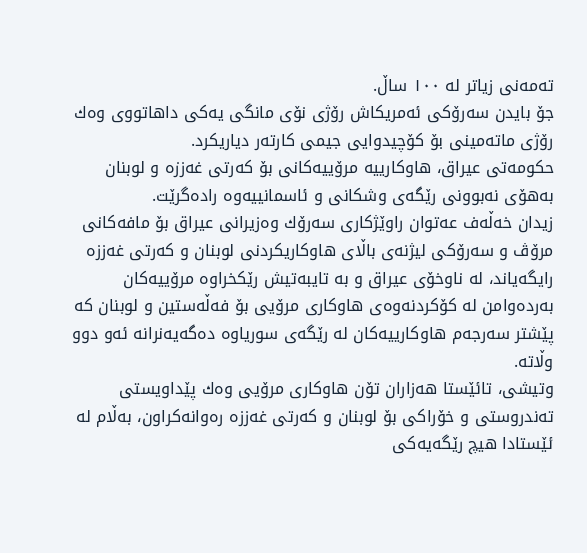تەمەنی زیاتر لە ١٠٠ ساڵ.
جۆ بایدن سەرۆكی ئەمریكاش رۆژی نۆی مانگی یەكی داهاتووی وەك رۆژی ماتەمینی بۆ كۆچیدوایی جیمی كارتەر دیاریكرد.
حكومەتی عیراق، هاوكارییە مرۆییەكانی بۆ كەرتی غەززە و لوبنان بەهۆی نەبوونی رێگەی وشكانی و ئاسمانییەوە رادەگرێت.
زیدان خەڵەف عەتوان راوێژكاری سەرۆك وەزیرانی عیراق بۆ مافەكانی مرۆڤ و سەرۆكی لیژنەی باڵای هاوكاریكردنی لوبنان و كەرتی غەززە رایگەیاند، لە ناوخۆی عیراق و بە تایبەتیش رێكخراوە مرۆییەكان بەردەوامن لە كۆكردنەوەی هاوكاری مرۆیی بۆ فەڵەستین و لوبنان كە پێشتر سەرجەم هاوكارییەكان لە رێگەی سوریاوە دەگەیەنرانە ئەو دوو وڵاتە.
وتیشی، تائێستا هەزاران تۆن هاوكاری مرۆیی وەك پێداویستی تەندروستی و خۆراكی بۆ لوبنان و كەرتی غەززە رەوانەكراون، بەڵام لە ئێستادا هیچ رێگەیەكی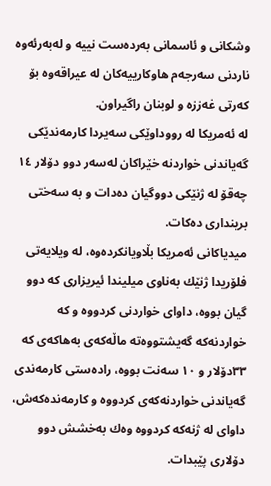وشكانی و ئاسمانی بەردەست نییە و لەبەرئەوە ناردنی سەرجەم هاوكارییەكان لە عیراقەوە بۆ كەرتی غەززە و لوبنان راگیراون.
لە ئەمریكا لە رووداوێكی سەیردا كارمەندێكی گەیاندنی خواردنە خێراكان لەسەر دوو دۆلار ١٤ چەقۆ لە ژنێكی دووگیان دەدات و بە سەختی برینداری دەكات.
میدیاكانی ئەمریكا بڵاویانكردەوە، لە ویلایەتی فلۆریدا ژنێك بەناوی میلیندا ئیریزاری كە دوو گیان بووە، داوای خواردنی كردووە و كە خواردنەكە گەیشتووەتە ماڵەكەی بەهاكەی كە ٣٣دۆلار و ١٠ سەنت بووە، رادەستی كارمەندی گەیاندنی خواردنەكەی كردووە و كارمەندەكەش، داوای لە ژنەكە كردووە وەك بەخشش دوو دۆلاری پێبدات.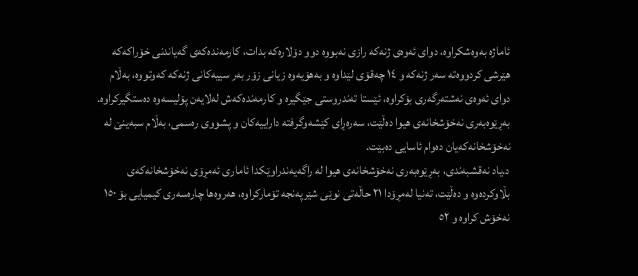ئاماژە بەوەشكراوە، دوای ئەوەی ژنەكە رازی نەبووە دوو دۆلارەكە بدات، كارمەندەكەی گەیاندنی خۆراكەكە هێرشی كردووەتە سەر ژنەكە و ١٤ چەقۆی لێداوە و بەهۆیەوە زیانی زۆر بەر سییەكانی ژنەكە كەوتووە، بەڵام دوای ئەوەی نەشتەرگەری بۆكراوە، ئێستا تەندروستی جێگیرە و كارمەندەكەش لەلایەن پۆلیسەوە دەستگیركراوە.
بەڕێوەبەری نەخۆشخانەی هیوا دەڵێت، سەرەڕای كێشەوگرفتە داراییەكان و پشووی رەسمی، بەڵام سبەینێ لە نەخۆشخانەكەیان دەوام ئاسایی دەبێت.
د.یاد نەقشبەندی، بەڕێوەبەری نەخۆشخانەی هیوا لە راگەیەندراوێكدا ئاماری ئەمڕۆی نەخۆشخانەكەی بڵاوكردەوە و دەڵێت، تەنیا لەمڕۆدا ٢١ حاڵەتی نوێی شێرپەنجە تۆماركراوە، هەروەها چارەسەری كیمیایی بۆ ١٥٠ نەخۆش كراوە و ٥٢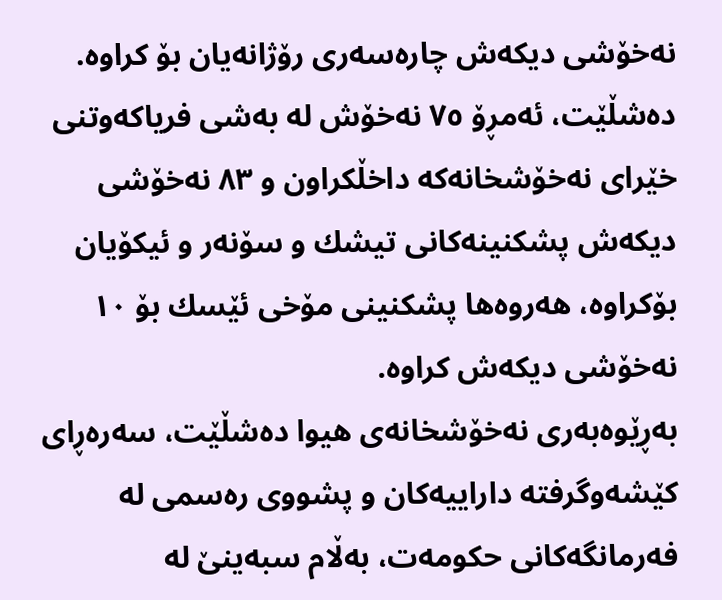نەخۆشی دیكەش چارەسەری رۆژانەیان بۆ كراوە.
دەشڵێت، ئەمڕۆ ٧٥ نەخۆش لە بەشی فریاكەوتنی خێرای نەخۆشخانەكە داخڵكراون و ٨٣ نەخۆشی دیكەش پشكنینەكانی تیشك و سۆنەر و ئیكۆیان بۆكراوە، هەروەها پشكنینی مۆخی ئێسك بۆ ١٠ نەخۆشی دیكەش كراوە.
بەڕێوەبەری نەخۆشخانەی هیوا دەشڵێت، سەرەڕای كێشەوگرفتە داراییەكان و پشووی رەسمی لە فەرمانگەكانی حكومەت، بەڵام سبەینێ لە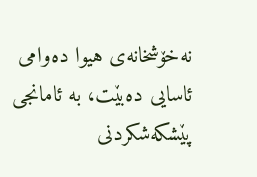نەخۆشخانەی هیوا دەوامی ئاسایی دەبێت، بە ئامانجی پێشكەشكردنی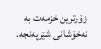زۆرترین خزمەت بە نەخۆشانی شێرپەنجە.